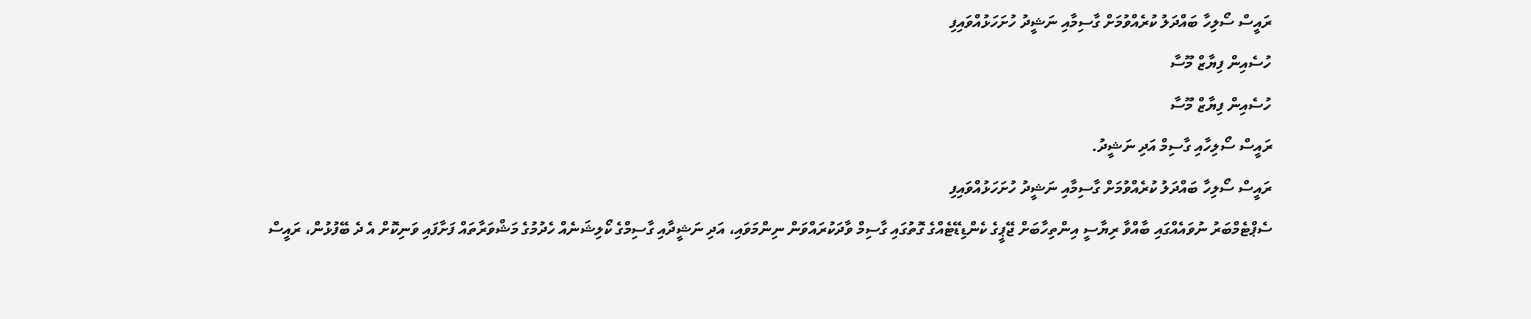ރައީސް ސޯލިހާ ބައްދަލު ކުރެއްވުމަށް ގާސިމާއި ނަޝީދު ހުށަހަޅުއްވައިފި
ހުސެއިން ފިޔާޒް މޫސާ
ހުސެއިން ފިޔާޒް މޫސާ
ރައީސް ސޯލިހާއި ގާސިމް އަދި ނަޝީދު.
ރައީސް ސޯލިހާ ބައްދަލު ކުރެއްވުމަށް ގާސިމާއި ނަޝީދު ހުށަހަޅުއްވައިފި
ސެޕްޓެމްބަރު ނުވައެއްގައި ބާއްވާ ރިޔާސީ އިންތިހާބަށް ޖޭޕީގެ ކެންޑިޑޭޓެއްގެ ގޮތުގައި ގާސިމް ވާދަކުރައްވަން ނިންމަވައި، އަދި ނަޝީދާއި ގާސިމްގެ ކޯލިޝަނެއް ހެދުމުގެ މަޝްވަރާތައް ފަށާފައި ވަނިކޮށް އެ ދެ ބޭފުޅުން، ރައީސް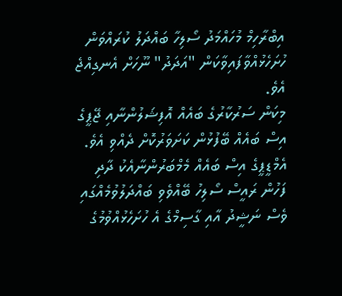އިބްރާހިމް މުހައްމަދު ސޯލިހާ ބައްދަލު ކުރައްވަން ހުށަހެޅުއްވާފައިވާކަން "އަދަދު" ނޫހަށް އެނގިއްޖެ އެވެ.
މިކަން ސަރުކާރުގެ ބައެއް އޮފިޝަލުންނާއި ޖޭޕީގެ އިސް ބައެއް ބޭފުޅުން ކަށަވަރުކޮށް ދެއްވި އެވެ.
އެމްޑީޕީގެ އިސް ބައެއް މެމްބަރުންނާއެކު ދާދި ފަހުން ރައީސް ސޯލިހު ބޭއްވެވި ބައްދަލުވުމެއްގައި ވެސް ނަޝީދު އާއި ގާސިމްގެ އެ ހުށަހެޅުއްވުމުގެ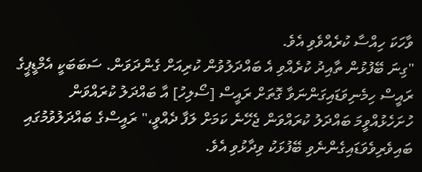ވާހަކަ ހިއްސާ ކުރެއްވެވި އެވެ.
"ގިނަ ބޭފުޅުން ތާއިދު ކުރެއްވި އެ ބައްދަލުވުން ކުރިއަށް ގެންދަވަން. ސަބަބަކީ އެމްޑީޕީގެ ރައީސް ހިމެނިވަޑައިގަންނަވާ ގޮތަށް ރައީސް [ސޯލިހު] އާ ބައްދަލު ކުރައްވަން ހުށަހެޅުއްވީމަ ބައްދަލު ކުރައްވަން ޖެހޭނެ ކަމަށް ލަފާ ދެއްވީ،" ރައީސްގެ ބައްދަލުވުމުގައި ބައިވެރިވެވަޑައިގެންނެވި ބޭފުޅަކު ވިދާޅުވި އެވެ.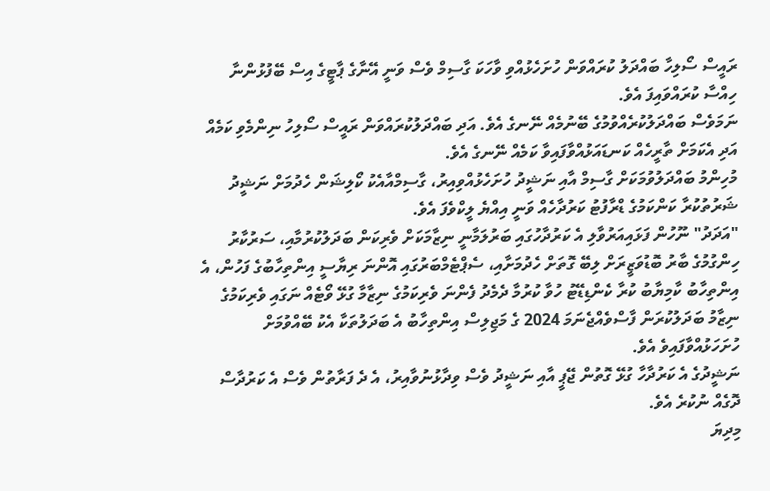ރައީސް ސޯލިހާ ބައްދަލު ކުރައްވަން ހުށަހެޅުއްވި ވާހަކަ ގާސިމް ވެސް ވަނީ އޭނާގެ ޕާޓީގެ އިސް ބޭފުޅުންނާ ހިއްސާ ކުރައްވައިފަ އެވެ.
ނަމަވެސް ބައްދަލުކުރެއްވުމުގެ ބޭނުމެއް ނޭނގެ އެވެ. އަދި ބައްދަލުކުރައްވަން ރައީސް ސޯލިހު ނިންމެވި ކަމެއް އަދި އެކަމަށް ތާރީހެއް ކަނޑައަޅުއްވާފައިވާ ކަމެއް ނޭނގެ އެވެ.
މުހިންމު ބައްދަލުވުމަކަށް ގާސިމް އާއި ނަޝީދު ހުށަހެޅުއްވިއިރު، ގާސިމްއާއެކު ކޯލިޝަން ހެދުމަށް ނަޝީދު ޝަރުތުކުރާ ކަންކަމުގެ ޑްރާފުޓު ކަރުދާހެއް ވަނީ އިއްޔެ ލީކްވެފަ އެވެ.
"އަދަދު" ނޫހުން ފަޅައިއަރުވާލި އެ ކަރުދާހުގައި ބަރުލަމާނީ ނިޒާމަކަށް ވެރިކަން ބަދަލުކުރުމާއި، ސަރުކާރު ހިންގުމުގެ ބާރު ބޮޑުވަޒީރަށް ލިބޭ ގޮތަށް ހެދުމަށާއި، ސެޕްޓެމްބަރުގައި އޮންނަ ރިޔާސީ އިންތިހާބުގެ ފަހުން، އެ އިންތިހާބު ކާމިޔާބު ކުރާ ކެންޑިޑޭޓު ހުވާ ކުރުމާ ދެމެދު ފެންނަ ވެރިކަމުގެ ނިޒާމާ ގުޅޭ ވޯޓެއް ނަގައި ވެރިކަމުގެ ނިޒާމު ބަދަލުކުރަން ފާސްވެއްޖެނަމަ 2024 ގެ މަޖިލިސް އިންތިހާބު އެ ބަދަލުތަކާ އެކު ބޭއްވުމަށް ހުށަހަޅުއްވާފައިވެ އެވެ.
ނަޝީދުގެ އެ ކަރުދާހާ ގުޅޭ ގޮތުން ޖޭޕީ އާއި ނަޝީދު ވެސް ވިދާޅުނުވާއިރު، އެ ދެ ފަރާތުން ވެސް އެ ކަރުދާސް ދޮގެއް ނުކުރެ އެވެ.
މިދިޔަ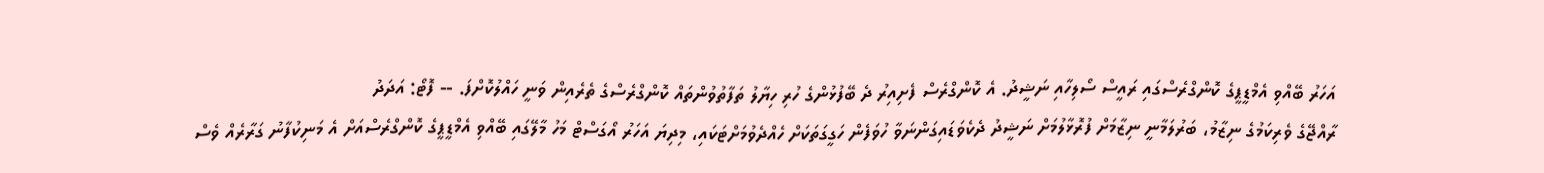އަހަރު ބޭއްވި އެމްޑީޕީގެ ކޮންގްރެސްގައި ރައީސް ސޯލިހާއި ނަޝީދު. އެ ކޮންގްރެސް ފެށިއިރު ދެ ބޭފުޅުންގެ ހުރި ހިޔާލު ތަފާތުވުންތައް ކޮންގްރެސްގެ ތެރެއިން ވަނީ ހައްލުކޮށްފަ. -- ފޮޓޯ: އަދަދު
ރާއްޖޭގެ ވެރިކަމުގެ ނިޒާމު، ބަރުލަމާނީ ނިޒާމަށް ފުރޮޅާލުމަށް ނަޝީދު ދެކެވަޑައިގަންނަވާ ހުވަފެން ހަގީގަތަކަށް ހެއްދެވުމަށްޓަކައި، މިދިޔަ އަހަރު އޯގަސްޓް މަހު މާލޭގައި ބޭއްވި އެމްޑީޕީގެ ކޮންގްރެސްއަށް އެ މަނިކުފާނު ގަރާރެއް ވެސް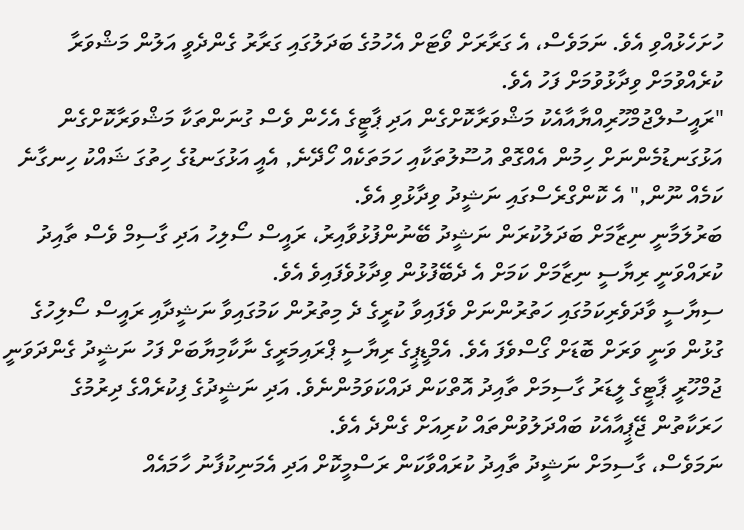ހުށަހެޅުއްވި އެވެ. ނަމަވެސް، އެ ގަރާރަށް ވޯޓަށް އެހުމުގެ ބަދަލުގައި ގަރާރު ގެންދެވީ އަލުން މަޝްވަރާ ކުރެއްވުމަށް ވިދާޅުވުމަށް ފަހު އެވެ.
"ރައީސުލްޖުމްހޫރިއްޔާއާއެކު މަޝްވަރާކޮށްގެން އަދި ޕާޓީގެ އެހެން ވެސް ގުނަންތަކާ މަޝްވަރާކޮށްގެން އަޅުގަނޑުމެންނަށް ހިމުން އެއްގޮތް އުސޫލުތަކާއި ހަމަތަކެއް ހޯދޭނެ, އެއީ އަޅުގަނޑުގެ ހިތުގަ ޝައްކު ހިނގާނެ ކަމެއް ނޫން," އެ ކޮންގްރެސްގައި ނަޝީދު ވިދާޅުވި އެވެ.
ބަރުލަމާނީ ނިޒާމަށް ބަދަލުކުރަން ނަޝީދު ބޭނުންފުޅުވާއިރު، ރައީސް ސޯލިހު އަދި ގާސިމް ވެސް ތާއިދު ކުރައްވަނީ ރިޔާސީ ނިޒާމަށް ކަމަށް އެ ދެބޭފުޅުން ވިދާޅުވެފައިވެ އެވެ.
ސިޔާސީ ވާދަވެރިކަމުގައި ހަތުރުންނަށް ވެފައިވާ ކުރީގެ ދެ މިތުރުން ކަމުގައިވާ ނަޝީދާއި ރައީސް ސޯލިހުގެ ގުޅުން ވަނީ ވަރަށް ބޮޑަށް ގޯސްވެފަ އެވެ. އެމްޑީޕީގެ ރިޔާސީ ޕްރައިމަރީގެ ނާކާމިޔާބަށް ފަހު ނަޝީދު ގެންދަވަނީ ޖުމްހޫރީ ޕާޓީގެ ލީޑަރު ގާސިމަށް ތާއިދު އޮތްކަން ދައްކަވަމުންނެވެ. އަދި ނަޝީދުގެ ފިކުރެއްގެ ދިރުމުގެ ހަރަކާތުން ޖޭޕީއާއެކު ބައްދަލުވުންތައް ކުރިއަށް ގެންދެ އެވެ.
ނަމަވެސް، ގާސިމަށް ނަޝީދު ތާއިދު ކުރައްވާކަން ރަސްމީކޮށް އަދި އެމަނިކުފާނު ހާމައެއް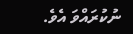ނުކުރައްވަ އެވެ.